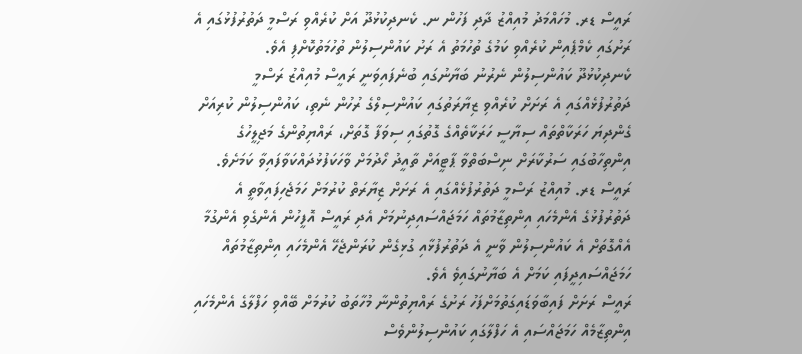ރައީސް ޑރ. މުހައްމަދު މުއިއްޒު ދާދި ފަހުން ނ. ކެނދިކުޅުދޫ އަށް ކުރެއްވި ރަސްމީ ދަތުރުފުޅުގައި އެ ރަށުގައި ކެމްޕެއިން ކުރެއްވި ކަމުގެ ތުހުމަތު އެ ރަށު ކައުންސިލުން ތުހުމަތުކޮށްފި އެވެ.
ކެނދިކުޅުދޫ ކައުންސިލުން ނެރުނު ބަޔާނުގައި ބުނެފައިވަނީ ރައީސް މުއިއްޒު ރަސްމީ ދަތުރުފުޅެއްގައި އެ ރަށަށް ކުރެއްވި ޒިޔާރަތުގައި ކައުންސިލްގެ ރުހުން ނެތި، ކައުންސިލުން ކުރިއަށް ގެންދިޔަ ހަރަކާތްތައް ސިޔާސީ ހަރަކާތެއްގެ ގޮތުގައި ސިވަފާ ގޮތަށް، ރައްޔިތުންގެ މަޖިލީހުގެ އިންތިހާބުގައި ސަރުކާރަށް ނިސްބަތްވާ ޕާޓީއަށް ތާއީދު ހޯދުމަށް ވާހަކަފުޅުދައްކަވާފައިވާ ކަމަށެވެ.
ރައީސް ޑރ. މުއިއްޒު ރަސްމީ ދަތުރުފުޅެއްގައި އެ ރަށަށް ޒިޔާރަތް ކުރުމަށް ހަމަޖެހިފައިވާތީ އެ ދަތުރުފުޅުގެ އެންމެހައި އިންތިޒާމުތައް ހަމަޖައްސައިދިނުމަށް އެދި ރައީސް އޮފީހުން އެންގެވި އެންގުމާ އެއްގޮތަށް އެ ކައުންސިލުން ވާނީ އެ ދަތުރުފުޅާއި ގުޅިގެން ކުރަންޖެހޭ އެންމެހައި އިންތިޒާމުތައް ހަމަޖައްސައިދީފައި ކަމަށް އެ ބަޔާނުގައިވެ އެވެ.
ރައީސް ރަށަށް ފައިބާވަޑައިގަތުމަށްފަހު ރަށުގެ ރައްޔިތުންނާ މުހާތަބު ކުރުމަށް ބޭއްވި ހަފްލާގެ އެންމެހައި އިންތިޒާމެއް ހަމަޖައްސައި އެ ހަފްލާގައި ކައުންސިލުންވެސް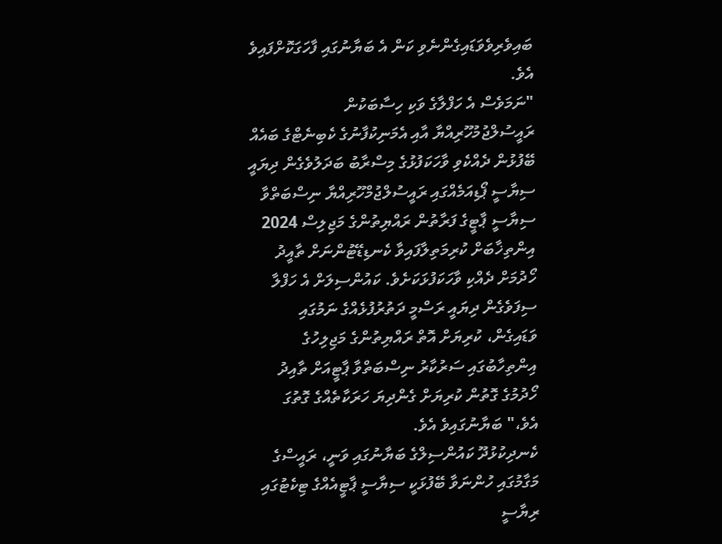ބައިވެރިވެވަޑައިގެންނެވި ކަން އެ ބަޔާނުގައި ފާހަގަކޮށްފައިވެ އެވެ.
"ނަމަވެސް އެ ހަފްލާގެ ވަކި ހިސާބަކުން ރައީސުލްޖުމުހޫރިއްޔާ އާއި އެމަނިކުފާނުގެ ކެބިނެޓްގެ ބައެއް ބޭފުޅުން ދެއްކެވި ވާހަކަފުޅުގެ މިސްރާބު ބަދަލުވެގެން ދިޔައީ ސިޔާސީ ޕޯޑިއަމެއްގައި ރައީސުލްޖުމްހޫރިއްޔާ ނިސްބަތްވާ ސިޔާސީ ޕާޓީގެ ފަރާތުން ރައްޔިތުންގެ މަޖިލިސް 2024 އިންތިޚާބަށް ކުރިމަތިލާފައިވާ ކެނޑިޑޭޓުންނަށް ތާއީދު ހޯދުމަށް ދެއްކި ވާހަކަފުޅަކަށެވެ. ކައުންސިލަށް އެ ހަފްލާ ސިފަވެގެން ދިޔައީ ރަސްމީ ދަތުރުފުޅެއްގެ ނަމުގައި ވަޑައިގެން، ކުރިޔަށް އޮތް ރައްޔިތުންގެ މަޖިލިހުގެ އިންތިހާބުގައި ސަރުކާރު ނިސްބަތްވާ ޕާޓީއަށް ތާއިދު ހޯދުމުގެ ގޮތުން ކުރިޔަށް ގެންދިޔަ ހަރަކާތެއްގެ ގޮތުގަ އެވެ،" ބަޔާނުގައިވެ އެވެ.
ކެނދިކުޅުދޫ ކައުންސިލްގެ ބަޔާނުގައި ވަނީ، ރައީސްގެ މަގާމުގައި ހުންނަވާ ބޭފުޅަކީ ސިޔާސީ ޕާޓީއެއްގެ ޓިކެޓުގައި ރިޔާސީ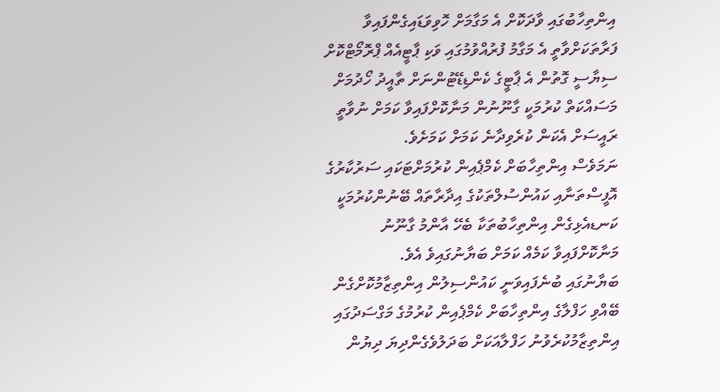އިންތިހާބުގައި ވާދަކޮށް އެ މަގާމަށް ހޮވިވަޑައިގެންފައިވާ ފަރާތަކަށްވާތީ އެ މަގާމު ފުރުއްވުމުގައި ވަކި ޕާޓީއެއް ޕްރޮމޯޓްކޮށް ސިޔާސީ ގޮތުން އެ ޕާޓީގެ ކެންޑިޑޭޓުންނަށް ތާއީދު ހޯދުމަށް މަސައްކަތް ކުރުމަކީ ގާނޫނުން މަނާކޮށްފައިވާ ކަމަށް ނުވާތީ ރައީސަށް އެކަން ކުރެވިދާނެ ކަމަށް ކަމަށެވެ.
ނަމަވެސް އިންތިހާބަށް ކެމްޕެއިން ކުރުމަށްޓަކައި ސަރުކާރުގެ އޮފީސްތަނާއި ކައުންސުލްތަކުގެ އިދާރާތައް ބޭނުންކުރުމަކީ ކަނޑއެޅިގެން އިންތިހާބުތަކާ ބެހޭ އާންމު ގާނޫނު މަނާކޮށްފައިވާ ކަމެއް ކަމަށް ބަޔާނުގައިވެ އެވެ.
ބަޔާނުގައި ބުނެފައިވަނީ ކައުންސިލުން އިންތިޒާމުކޮށްގެން ބޭއްވި ހަފްލާގެ އިންތިހާބަށް ކެމްޕެއިން ކުރުމުގެ މަގްސަދުގައި އިންތިޒާމުކުރެވުނު ހަފްލާއަކަށް ބަދަލުވެގެންދިޔަ ދިޔުން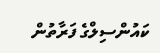ކައުންސިލްގެ ފަރާތުން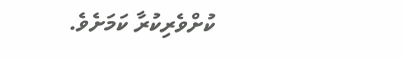ކުށްވެރިކުރާ ކަމަށެވެ.